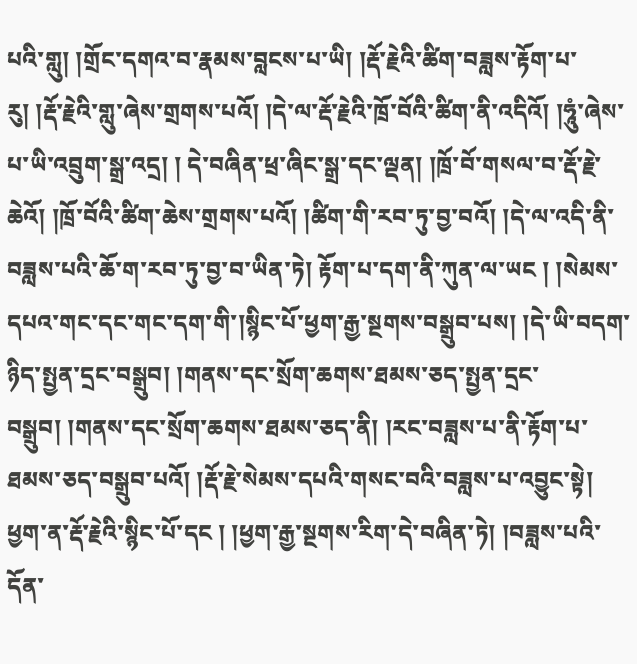པའི་གླུ། །གྲོང་དགའ་བ་རྣམས་བླངས་པ་ཡི། །རྡོ་རྗེའི་ཚིག་བཟླས་རྟོག་པ་རུ། །རྡོ་རྗེའི་གླུ་ཞེས་གྲགས་པའོ། །དེ་ལ་རྡོ་རྗེའི་ཁྲོ་བོའི་ཚིག་ནི་འདིའོ། །ཧཱུཾ་ཞེས་པ་ཡི་འབྲུག་སྒྲ་འདྲ། ། དེ་བཞིན་ཕྲ་ཞིང་སྒྲ་དང་ལྡན། །ཁྲོ་བོ་གསལ་བ་རྡོ་རྗེ་ཆེའོ། །ཁྲོ་བོའི་ཚིག་ཆེས་གྲགས་པའོ། །ཚིག་གི་རབ་ཏུ་བྱ་བའོ། །དེ་ལ་འདི་ནི་བཟླས་པའི་ཆོ་ག་རབ་ཏུ་བྱ་བ་ཡིན་ཏེ། རྟོག་པ་དག་ནི་ཀུན་ལ་ཡང ། །སེམས་དཔའ་གང་དང་གང་དག་གི་།སྙིང་པོ་ཕྱག་རྒྱ་སྔགས་བསྒྲུབ་པས། །དེ་ཡི་བདག་ཉིད་སྤྱན་དྲང་བསྒྲུབ། །གནས་དང་སྲོག་ཆགས་ཐམས་ཅད་སྤྱན་དྲང་བསྒྲུབ། །གནས་དང་སྲོག་ཆགས་ཐམས་ཅད་ནི། །རང་བཟླས་པ་ནི་རྟོག་པ་ཐམས་ཅད་བསྒྲུབ་པའོ། །རྡོ་རྗེ་སེམས་དཔའི་གསང་བའི་བཟླས་པ་འབྱུང་སྟེ། ཕྱག་ན་རྡོ་རྗེའི་སྙིང་པོ་དང ། །ཕྱག་རྒྱ་སྔགས་རིག་དེ་བཞིན་ཏེ། །བཟླས་པའི་དོན་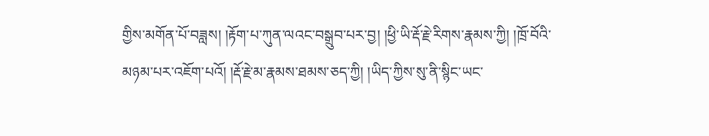གྱིས་མགོན་པོ་བཟླས། །རྟོག་པ་ཀུན་ལའང་བསྒྲུབ་པར་བྱ། །ཕྱི་ཡི་རྡོ་རྗེ་རིགས་རྣམས་ཀྱི། །ཁྲོ་བོའི་མཉམ་པར་འཇོག་པའོ། །རྡོ་རྗེ་མ་རྣམས་ཐམས་ཅད་ཀྱི། །ཡིད་ཀྱིས་སུ་ནི་སྙིང་ཡང་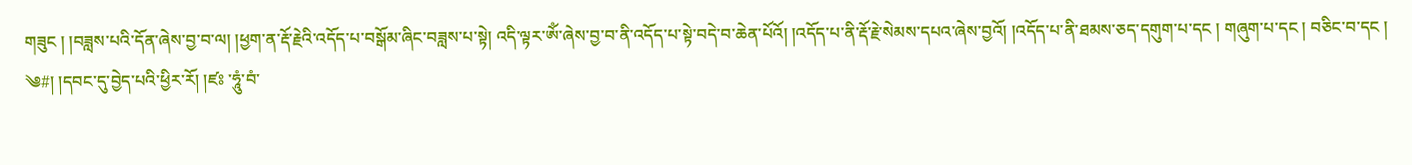གཟུང ། །བཟླས་པའི་དོན་ཞེས་བྱ་བ་ལ། །ཕྱག་ན་རྡོ་རྗེའི་འདོད་པ་བསྒོམ་ཞིང་བཟླས་པ་སྟེ། འདི་ལྟར་ཨོཾ་ཞེས་བྱ་བ་ནི་འདོད་པ་སྟེ་བདེ་བ་ཆེན་པོའོ། །འདོད་པ་ནི་རྡོ་རྗེ་སེམས་དཔའ་ཞེས་བྱའོ། །འདོད་པ་ནི་ཐམས་ཅད་དགུག་པ་དང ། གཞུག་པ་དང ། བཅིང་བ་དང །
༄#། །དབང་དུ་བྱེད་པའི་ཕྱིར་རོ། །ཛཿ ་ཧཱུཾ་བཾ་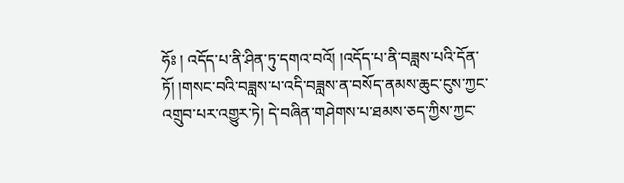ཧོཿ ། འདོད་པ་ནི་ཤིན་ཏུ་དགའ་བའོ། །འདོད་པ་ནི་བཟླས་པའི་དོན་ཏོ། །གསང་བའི་བཟླས་པ་འདི་བཟླས་ན་བསོད་ནམས་ཆུང་ངུས་ཀྱང་འགྲུབ་པར་འགྱུར་ཏེ། དེ་བཞིན་གཤེགས་པ་ཐམས་ཅད་ཀྱིས་ཀྱང་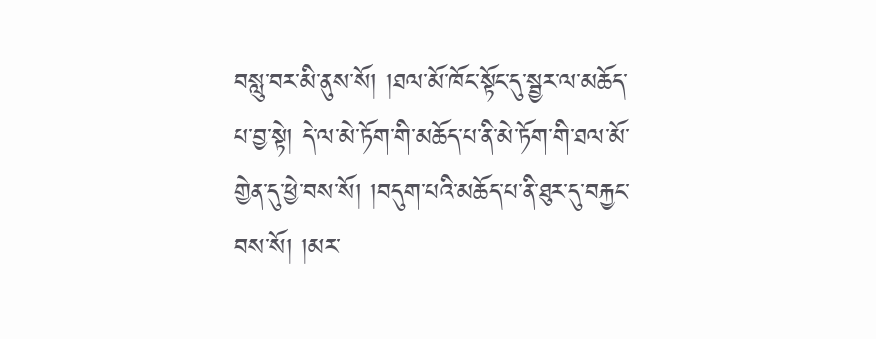བསླུ་བར་མི་ནུས་སོ། །ཐལ་མོ་ཁོང་སྟོང་དུ་སྦྱར་ལ་མཆོད་པ་བྱ་སྟེ། དེ་ལ་མེ་ཏོག་གི་མཆོད་པ་ནི་མེ་ཏོག་གི་ཐལ་མོ་གྱེན་དུ་ཕྱེ་བས་སོ། །བདུག་པའི་མཆོད་པ་ནི་ཐུར་དུ་བརྐྱང་བས་སོ། །མར་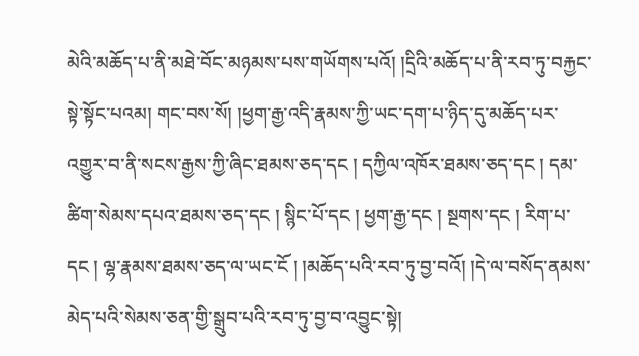མེའི་མཆོད་པ་ནི་མཐེ་བོང་མཉམས་པས་གཡོགས་པའོ། །དྲིའི་མཆོད་པ་ནི་རབ་ཏུ་བརྐྱང་སྟེ་སྟོང་པའམ། གང་བས་སོ། །ཕྱག་རྒྱ་འདི་རྣམས་ཀྱི་ཡང་དག་པ་ཉིད་དུ་མཆོད་པར་འགྱུར་བ་ནི་སངས་རྒྱས་ཀྱི་ཞིང་ཐམས་ཅད་དང ། དཀྱིལ་འཁོར་ཐམས་ཅད་དང ། དམ་ཚིག་སེམས་དཔའ་ཐམས་ཅད་དང ། སྙིང་པོ་དང ། ཕྱག་རྒྱ་དང ། སྔགས་དང ། རིག་པ་དང ། ལྷ་རྣམས་ཐམས་ཅད་ལ་ཡང་ངོ ། །མཆོད་པའི་རབ་ཏུ་བྱ་བའོ། །དེ་ལ་བསོད་ནམས་མེད་པའི་སེམས་ཅན་གྱི་སྒྲུབ་པའི་རབ་ཏུ་བྱ་བ་འབྱུང་སྟེ།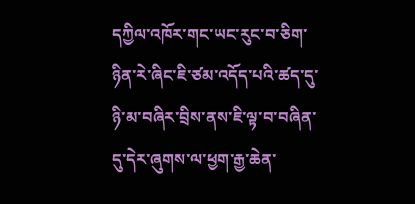དཀྱིལ་འཁོར་གང་ཡང་རུང་བ་ཅིག་ཉིན་རེ་ཞིང་ཇི་ཙམ་འདོད་པའི་ཚད་དུ་ཉི་མ་བཞིར་བྲིས་ནས་ཇི་ལྟ་བ་བཞིན་དུ་དེར་ཞུགས་ལ་ཕྱག་རྒྱ་ཆེན་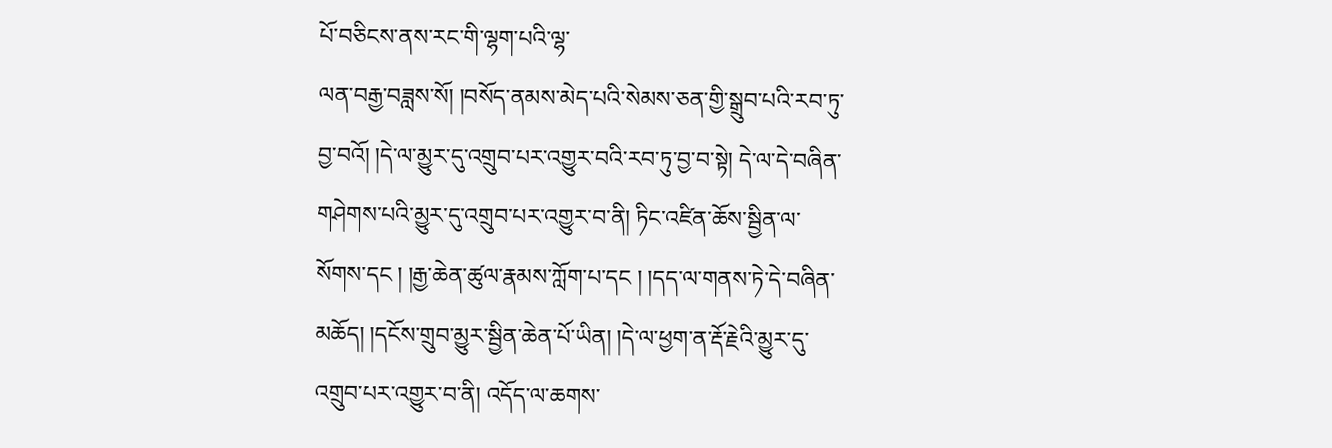པོ་བཅིངས་ནས་རང་གི་ལྷག་པའི་ལྷ་
ལན་བརྒྱ་བཟླས་སོ། །བསོད་ནམས་མེད་པའི་སེམས་ཅན་གྱི་སྒྲུབ་པའི་རབ་ཏུ་བྱ་བའོ། །དེ་ལ་མྱུར་དུ་འགྲུབ་པར་འགྱུར་བའི་རབ་ཏུ་བྱ་བ་སྟེ། དེ་ལ་དེ་བཞིན་གཤེགས་པའི་མྱུར་དུ་འགྲུབ་པར་འགྱུར་བ་ནི། ཏིང་འཛིན་ཆོས་སྦྱིན་ལ་སོགས་དང ། །རྒྱ་ཆེན་ཚུལ་རྣམས་ཀློག་པ་དང ། །དད་ལ་གནས་ཏེ་དེ་བཞིན་མཆོད། །དངོས་གྲུབ་མྱུར་སྦྱིན་ཆེན་པོ་ཡིན། །དེ་ལ་ཕྱག་ན་རྡོ་རྗེའི་མྱུར་དུ་འགྲུབ་པར་འགྱུར་བ་ནི། འདོད་ལ་ཆགས་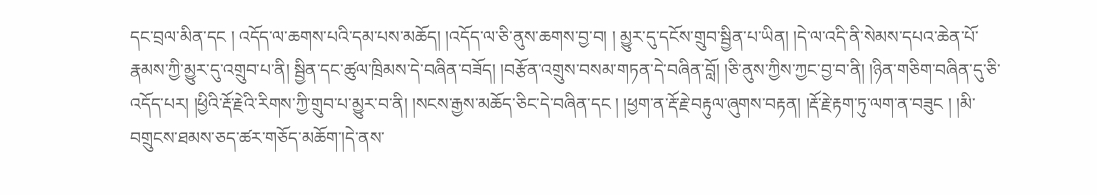དང་བྲལ་མིན་དང ། འདོད་ལ་ཆགས་པའི་དམ་པས་མཆོད། །འདོད་ལ་ཅི་ནུས་ཆགས་བྱ་བ། ། མྱུར་དུ་དངོས་གྲུབ་སྦྱིན་པ་ཡིན། །དེ་ལ་འདི་ནི་སེམས་དཔའ་ཆེན་པོ་རྣམས་ཀྱི་མྱུར་དུ་འགྲུབ་པ་ནི། སྦྱིན་དང་ཚུལ་ཁྲིམས་དེ་བཞིན་བཟོད། །བརྩོན་འགྲུས་བསམ་གཏན་དེ་བཞིན་བློ། །ཅི་ནུས་ཀྱིས་ཀྱང་བྱ་བ་ནི། །ཉིན་གཅིག་བཞིན་དུ་ཅི་འདོད་པར། །ཕྱིའི་རྡོ་རྗེའི་རིགས་ཀྱི་གྲུབ་པ་མྱུར་བ་ནི། །སངས་རྒྱས་མཆོད་ཅིང་དེ་བཞིན་དང ། །ཕྱག་ན་རྡོ་རྗེ་བརྟུལ་ཞུགས་བརྟན། །རྡོ་རྗེ་རྟག་ཏུ་ལག་ན་བཟུང ། །མི་བགྲུངས་ཐམས་ཅད་ཚར་གཅོད་མཆོག་།དེ་ནས་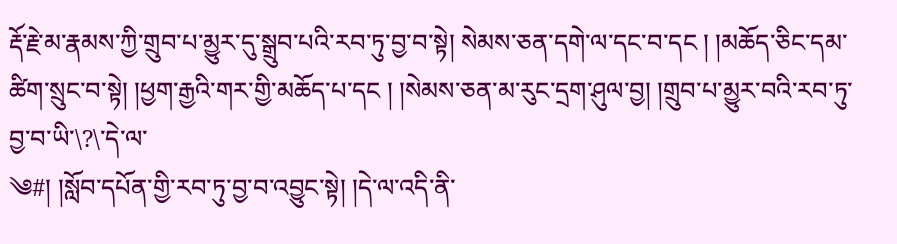རྡོ་རྗེ་མ་རྣམས་ཀྱི་གྲུབ་པ་མྱུར་དུ་སྒྲུབ་པའི་རབ་ཏུ་བྱ་བ་སྟེ། སེམས་ཅན་དགེ་ལ་དང་བ་དང ། །མཆོད་ཅིང་དམ་ཚིག་སྲུང་བ་སྟེ། །ཕྱག་རྒྱའི་གར་གྱི་མཆོད་པ་དང ། །སེམས་ཅན་མ་རུང་དྲག་ཤུལ་བྱ། །གྲུབ་པ་མྱུར་བའི་རབ་ཏུ་བྱ་བ་ཡི་\?\་དེ་ལ་
༄#། །སློབ་དཔོན་གྱི་རབ་ཏུ་བྱ་བ་འབྱུང་སྟེ། །དེ་ལ་འདི་ནི་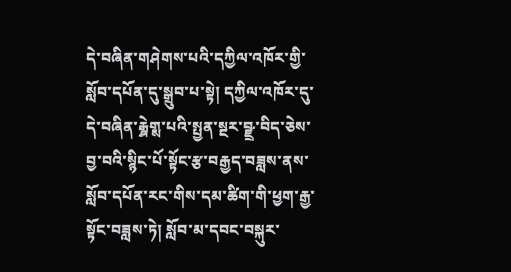དེ་བཞིན་གཤེགས་པའི་དཀྱིལ་འཁོར་གྱི་སློབ་དཔོན་དུ་སྒྲུབ་པ་སྟེ། དཀྱིལ་འཁོར་དུ་དེ་བཞིན་རྒྴེགྶ་པའི་སྤྱན་སྔར་བྫྲ་བིད་ཅེས་བྱ་བའི་སྙིང་པོ་སྟོང་རྩ་བརྒྱད་བཟླས་ནས་སློབ་དཔོན་རང་གིས་དམ་ཚིག་གི་ཕྱག་རྒྱ་སྟོང་བཟླས་ཏེ། སློབ་མ་དབང་བསྐུར་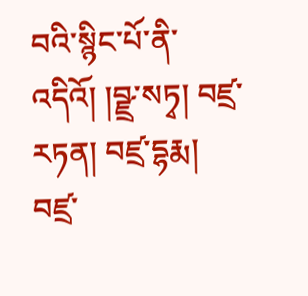བའི་སྙིང་པོ་ནི་འདིའོ། །བྫྲ་སཏྭ། བཛྲ་རཏན། བཛྲ་དྷརྨ། བཛྲ་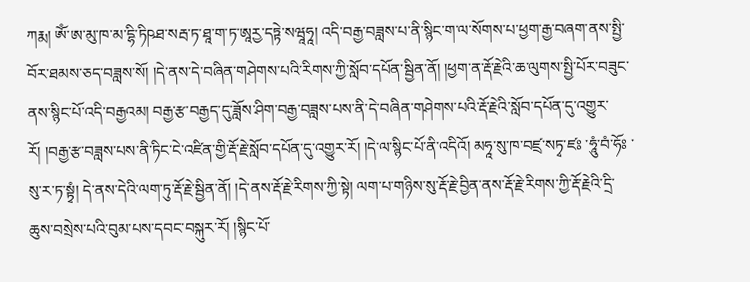ཀརྨ། ཨོཾ་ཨ་མུ་ཁ་མ་དྷི་ཏིཥཐ་སརྦ་ཏ་ཐཱ་ག་ཏ་ཨཱརྱ་དཏྟེ་སཝཱཧཱ། འདི་བརྒྱ་བཟླས་པ་ནི་སྙིང་ག་ལ་སོགས་པ་ཕྱག་རྒྱ་བཞག་ནས་སྤྱི་བོར་ཐམས་ཅད་བཟླས་སོ། །དེ་ནས་དེ་བཞིན་གཤེགས་པའི་རིགས་ཀྱི་སློབ་དཔོན་སྦྱིན་ནོ། །ཕྱག་ན་རྡོ་རྗེའི་ཆ་ལུགས་སྤྱི་པོར་བཟུང་ནས་སྙིང་པོ་འདི་བརྒྱའམ། བརྒྱ་རྩ་བརྒྱད་དུ་ཟློས་ཤིག་བརྒྱ་བཟླས་པས་ནི་དེ་བཞིན་གཤེགས་པའི་རྡོ་རྗེའི་སློབ་དཔོན་དུ་འགྱུར་རོ། །བརྒྱ་རྩ་བཟླས་པས་ནི་ཏིང་ངེ་འཛིན་གྱི་རྡོ་རྗེ་སློབ་དཔོན་དུ་འགྱུར་རོ། །དེ་ལ་སྙིང་པོ་ནི་འདིའོ། མཧཱ་སུ་ཁ་བཛྲ་སཏྭ་ཛཿ ་ཧཱུཾ་བཾ་ཧོཿ ་སུ་ར་ཏ་སྟྭཾ། དེ་ནས་དེའི་ལག་ཏུ་རྡོ་རྗེ་སྦྱིན་ནོ། །དེ་ནས་རྡོ་རྗེ་རིགས་ཀྱི་སྟེ། ལག་པ་གཉིས་སུ་རྡོ་རྗེ་བྱིན་ནས་རྡོ་རྗེ་རིགས་ཀྱི་རྡོ་རྗེའི་དྲི་ཆུས་བསྲེས་པའི་བུམ་པས་དབང་བསྐུར་རོ། །སྙིང་པོ་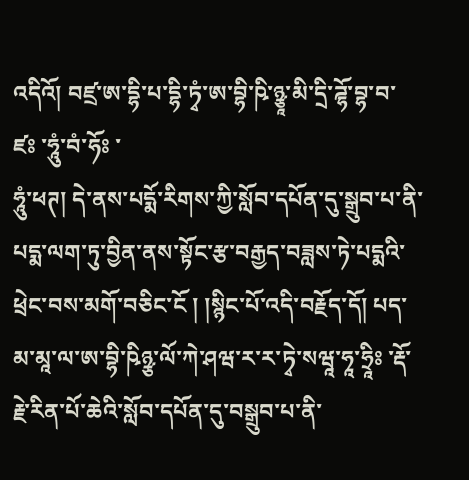འདིའོ། བཛྲ་ཨ་དྷི་པ་དྷི་ཏྭཾ་ཨ་བྷི་ཥི་ཉྩཱ་མི་དྲི་ཌྷོ་བྷ་བ་ཛཿ ་ཧཱུཾ་བཾ་ཧོཿ ་
ཧཱུཾ་ཕཊ། དེ་ནས་པདྨོ་རིགས་ཀྱི་སློབ་དཔོན་དུ་སྒྲུབ་པ་ནི་པདྨ་ལག་ཏུ་བྱིན་ནས་སྟོང་རྩ་བརྒྱད་བཟླས་ཏེ་པདྨའི་ཕྲེང་བས་མགོ་བཅིང་ངོ ། །སྙིང་པོ་འདི་བརྗོད་དོ། པད་མ་མཱ་ལ་ཨ་བྷི་ཥིཉྩ་ལོ་ཀེ་ཤཝ་ར་ར་ཏྭེ་སཝཱ་ཧཱ་ཧྲཱིཿ ་རྡོ་རྗེ་རིན་པོ་ཆེའི་སློབ་དཔོན་དུ་བསྒྲུབ་པ་ནི་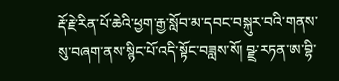རྡོ་རྗེ་རིན་པོ་ཆེའི་ཕྱག་རྒྱ་སློབ་མ་དབང་བསྐུར་བའི་གནས་སུ་བཞག་ནས་སྙིང་པོ་འདི་སྟོང་བཟླས་སོ། བྫྲ་རཏན་ཨ་བྷི་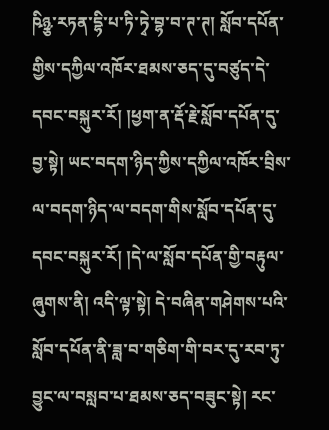ཥིཉྩ་རཏན་དྷི་པ་ཏི་ཏྭེ་བྷ་བ་ཊ་ཊ། སློབ་དཔོན་གྱིས་དཀྱིལ་འཁོར་ཐམས་ཅད་དུ་བཙུད་དེ་དབང་བསྐུར་རོ། །ཕྱག་ན་རྡོ་རྗེ་སློབ་དཔོན་དུ་བྱ་སྟེ། ཡང་བདག་ཉིད་ཀྱིས་དཀྱིལ་འཁོར་བྲིས་ལ་བདག་ཉིད་ལ་བདག་གིས་སློབ་དཔོན་དུ་དབང་བསྐུར་རོ། །དེ་ལ་སློབ་དཔོན་གྱི་བརྟུལ་ཞུགས་ནི། འདི་ལྟ་སྟེ། དེ་བཞིན་གཤེགས་པའི་སློབ་དཔོན་ནི་ཟླ་བ་གཅིག་གི་བར་དུ་རབ་ཏུ་བྱུང་ལ་བསླབ་པ་ཐམས་ཅད་བཟུང་སྟེ། རང་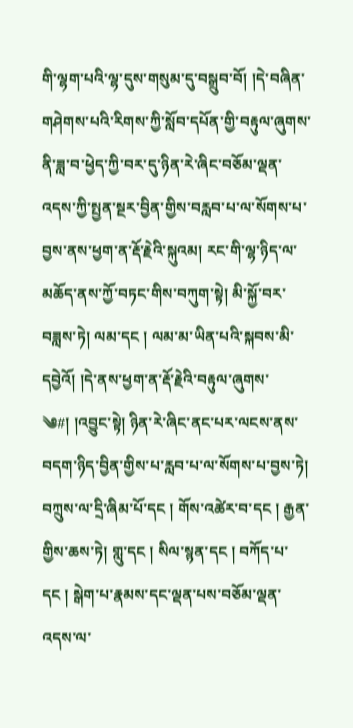གི་ལྷག་པའི་ལྷ་དུས་གསུམ་དུ་བསྒྲུབ་བོ། །དེ་བཞིན་གཤེགས་པའི་རིགས་ཀྱི་སློབ་དཔོན་གྱི་བརྟུལ་ཞུགས་ནི་ཟླ་བ་ཕྱེད་ཀྱི་བར་དུ་ཉིན་རེ་ཞིང་བཅོམ་ལྡན་འདས་ཀྱི་སྤྱན་སྔར་བྱིན་གྱིས་བརླབ་པ་ལ་སོགས་པ་བྱས་ནས་ཕྱག་ན་རྡོ་རྗེའི་སྐུའམ། རང་གི་ལྷ་ཉིད་ལ་མཆོད་ནས་ཀྱོ་བཏང་གིས་བཀུག་སྟེ། མི་སྐྱོ་བར་བཟླས་ཏེ། ལམ་དང ། ལམ་མ་ཡིན་པའི་སྐབས་མི་དབྱེའོ། །དེ་ནས་ཕྱག་ན་རྡོ་རྗེའི་བརྟུལ་ཞུགས་
༄#། །འབྱུང་སྟེ། ཉིན་རེ་ཞིང་ནང་པར་ལངས་ནས་བདག་ཉིད་བྱིན་གྱིས་པ་རླབ་པ་ལ་སོགས་པ་བྱས་ཏེ། བཀྲུས་ལ་དྲི་ཞིམ་པོ་དང ། གོས་འཚེར་བ་དང ། རྒྱན་གྱིས་ཆས་ཏེ། གླུ་དང ། སིལ་སྙན་དང ། བཀོད་པ་དང ། སྒེག་པ་རྣམས་དང་ལྡན་པས་བཅོམ་ལྡན་འདས་ལ་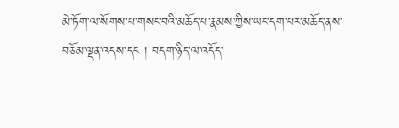མེ་ཏོག་ལ་སོགས་པ་གསང་བའི་མཆོད་པ་རྣམས་ཀྱིས་ཡང་དག་པར་མཆོད་ནས་བཅོམ་ལྡན་འདས་དང ། བདག་ཉིད་ལ་འདོད་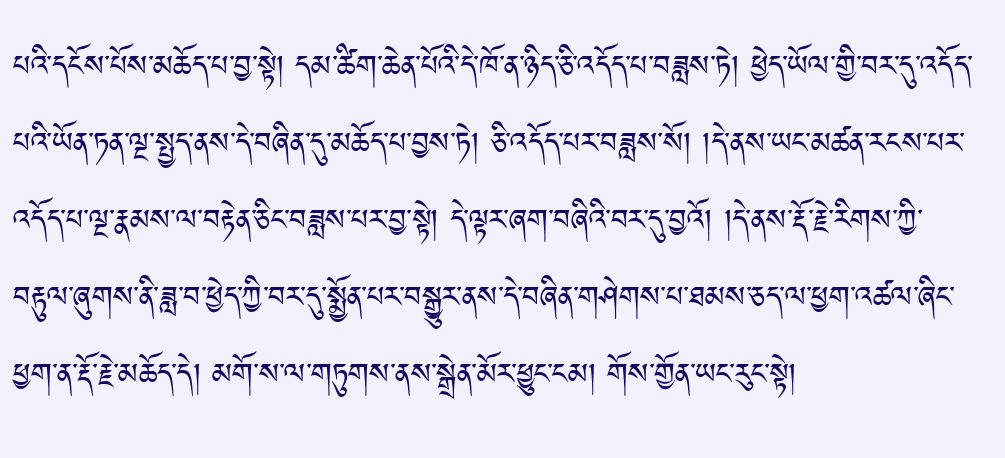པའི་དངོས་པོས་མཆོད་པ་བྱ་སྟེ། དམ་ཚིག་ཆེན་པོའི་དེ་ཁོ་ན་ཉིད་ཅི་འདོད་པ་བཟླས་ཏེ། ཕྱེད་ཡོལ་གྱི་བར་དུ་འདོད་པའི་ཡོན་ཏན་ལྔ་སྤྱད་ནས་དེ་བཞིན་དུ་མཆོད་པ་བྱས་ཏེ། ཅི་འདོད་པར་བཟླས་སོ། །དེ་ནས་ཡང་མཚན་རངས་པར་འདོད་པ་ལྔ་རྣམས་ལ་བརྟེན་ཅིང་བཟླས་པར་བྱ་སྟེ། དེ་ལྟར་ཞག་བཞིའི་བར་དུ་བྱའོ། །དེ་ནས་རྡོ་རྗེ་རིགས་ཀྱི་བརྟུལ་ཞུགས་ནི་ཟླ་བ་ཕྱེད་ཀྱི་བར་དུ་སྨྱོན་པར་བསྒྱུར་ནས་དེ་བཞིན་གཤེགས་པ་ཐམས་ཅད་ལ་ཕྱག་འཚལ་ཞིང་ཕྱག་ན་རྡོ་རྗེ་མཆོད་དེ། མགོ་ས་ལ་གཏུགས་ནས་སྒྲེན་མོར་ཕྱུང་ངམ། གོས་གྱོན་ཡང་རུང་སྟེ།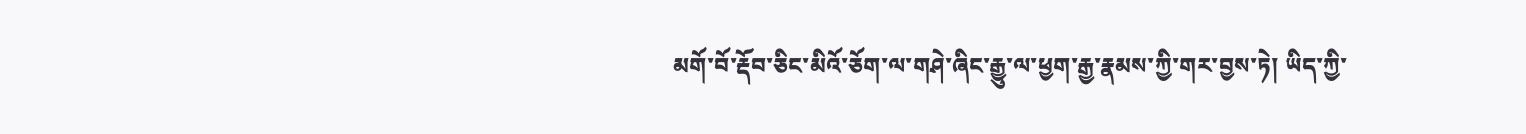མགོ་བོ་རྡོབ་ཅིང་མིའོ་ཅོག་ལ་གཤེ་ཞིང་རྒྱུ་ལ་ཕྱག་རྒྱ་རྣམས་ཀྱི་གར་བྱས་ཏེ། ཡིད་ཀྱི་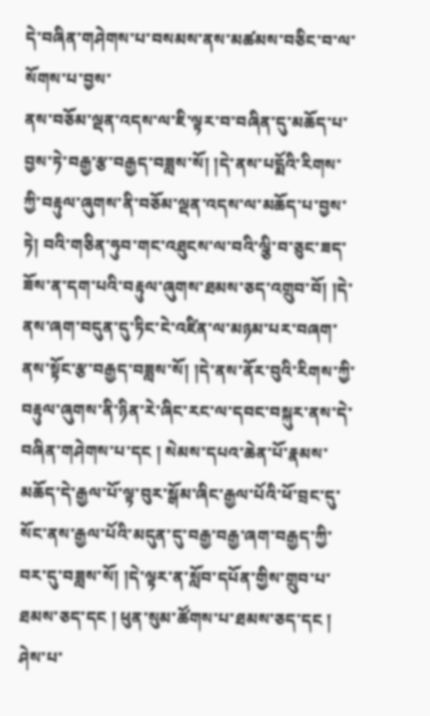དེ་བཞིན་གཤེགས་པ་བསམས་ནས་མཚམས་བཅིང་བ་ལ་སོགས་པ་བྱས་
ནས་བཅོམ་ལྡན་འདས་ལ་ཇི་ལྟར་བ་བཞིན་དུ་མཆོད་པ་བྱས་ཏེ་བརྒྱ་རྩ་བརྒྱད་བཟླས་སོ། །དེ་ནས་པདྨོའི་རིགས་ཀྱི་བརྟུལ་ཞུགས་ནི་བཅོམ་ལྡན་འདས་ལ་མཆོད་པ་བྱས་ཏེ། བའི་གཅིན་ཧུབ་གང་འཐུངས་ལ་བའི་ལྕི་བ་ཅུང་ཟད་ཟོས་ན་དག་པའི་བརྟུལ་ཞུགས་ཐམས་ཅད་འགྲུབ་བོ། །དེ་ནས་ཞག་བདུན་དུ་ཏིང་ངེ་འཛིན་ལ་མཉམ་པར་བཞག་ནས་སྟོང་རྩ་བརྒྱད་བཟླས་སོ། །དེ་ནས་ནོར་བུའི་རིགས་ཀྱི་བརྟུལ་ཞུགས་ནི་ཉིན་རེ་ཞིང་རང་ལ་དབང་བསྐུར་ནས་དེ་བཞིན་གཤེགས་པ་དང ། སེམས་དཔའ་ཆེན་པོ་རྣམས་མཆོད་དེ་རྒྱལ་པོ་ལྟ་བུར་སྒོམ་ཞིང་རྒྱལ་པོའི་ཕོ་བྲང་དུ་སོང་ནས་རྒྱལ་པོའི་མདུན་དུ་བརྒྱ་བརྒྱ་ཞག་བརྒྱད་ཀྱི་བར་དུ་བཟླས་སོ། །དེ་ལྟར་ན་སློབ་དཔོན་གྱིས་གྲུབ་པ་ཐམས་ཅད་དང ། ཕུན་སུམ་ཚོགས་པ་ཐམས་ཅད་དང ། ཤེས་པ་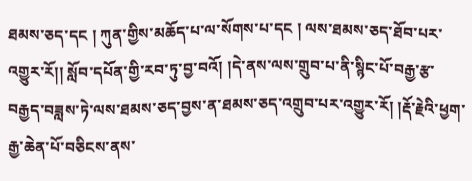ཐམས་ཅད་དང ། ཀུན་གྱིས་མཆོད་པ་ལ་སོགས་པ་དང ། ལས་ཐམས་ཅད་ཐོབ་པར་འགྱུར་རོ།། སློབ་དཔོན་གྱི་རབ་ཏུ་བྱ་བའོ། །དེ་ནས་ལས་གྲུབ་པ་ནི་སྙིང་པོ་བརྒྱ་རྩ་བརྒྱད་བཟླས་ཏེ་ལས་ཐམས་ཅད་བྱས་ན་ཐམས་ཅད་འགྲུབ་པར་འགྱུར་རོ། །རྡོ་རྗེའི་ཕྱག་རྒྱ་ཆེན་པོ་བཅིངས་ནས་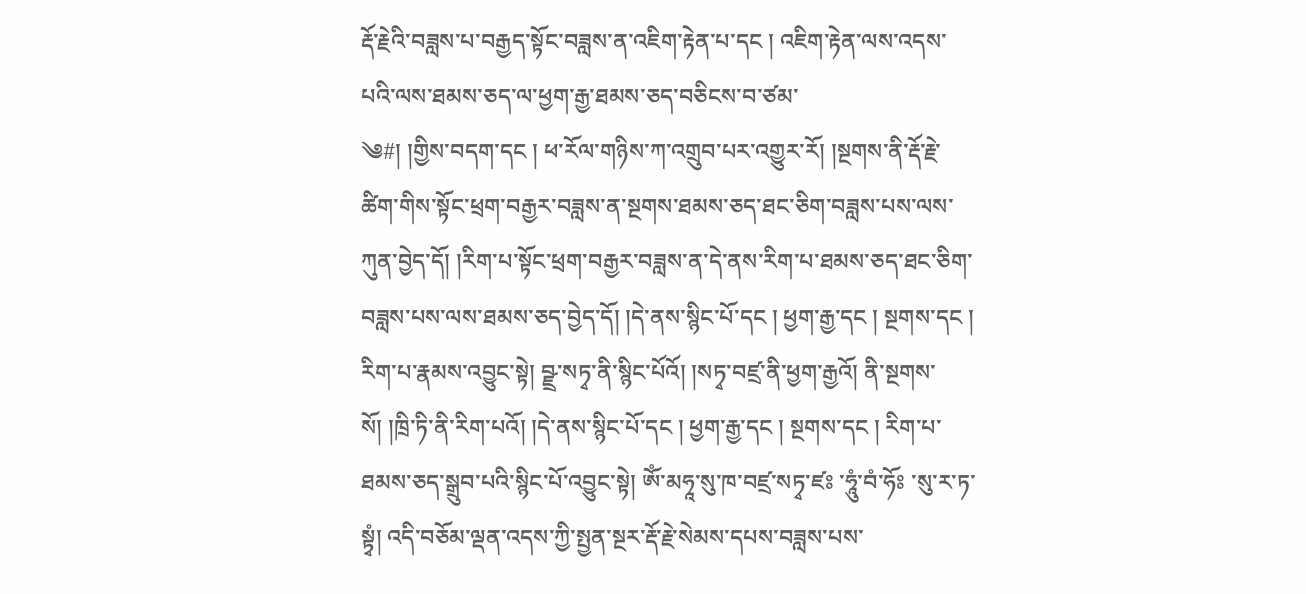རྡོ་རྗེའི་བཟླས་པ་བརྒྱད་སྟོང་བཟླས་ན་འཇིག་རྟེན་པ་དང ། འཇིག་རྟེན་ལས་འདས་པའི་ལས་ཐམས་ཅད་ལ་ཕྱག་རྒྱ་ཐམས་ཅད་བཅིངས་བ་ཙམ་
༄#། །གྱིས་བདག་དང ། ཕ་རོལ་གཉིས་ཀ་འགྲུབ་པར་འགྱུར་རོ། །སྔགས་ནི་རྡོ་རྗེ་ཚིག་གིས་སྟོང་ཕྲག་བརྒྱར་བཟླས་ན་སྔགས་ཐམས་ཅད་ཐང་ཅིག་བཟླས་པས་ལས་ཀུན་བྱེད་དོ། །རིག་པ་སྟོང་ཕྲག་བརྒྱར་བཟླས་ན་དེ་ནས་རིག་པ་ཐམས་ཅད་ཐང་ཅིག་བཟླས་པས་ལས་ཐམས་ཅད་བྱེད་དོ། །དེ་ནས་སྙིང་པོ་དང ། ཕྱག་རྒྱ་དང ། སྔགས་དང ། རིག་པ་རྣམས་འབྱུང་སྟེ། བྫྲ་སཏྭ་ནི་སྙིང་པོའོ། །སཏྭ་བཛྲ་ནི་ཕྱག་རྒྱའོ། ནི་སྔགས་སོ། །ཁྲི་ཏི་ནི་རིག་པའོ། །དེ་ནས་སྙིང་པོ་དང ། ཕྱག་རྒྱ་དང ། སྔགས་དང ། རིག་པ་ཐམས་ཅད་སྒྲུབ་པའི་སྙིང་པོ་འབྱུང་སྟེ། ཨོཾ་མཧཱ་སུ་ཁ་བཛྲ་སཏྭ་ཛཿ ་ཧཱུཾ་བཾ་ཧོཿ ་སུ་ར་ཏ་སྟྭཾ། འདི་བཅོམ་ལྡན་འདས་ཀྱི་སྤྱན་སྔར་རྡོ་རྗེ་སེམས་དཔས་བཟླས་པས་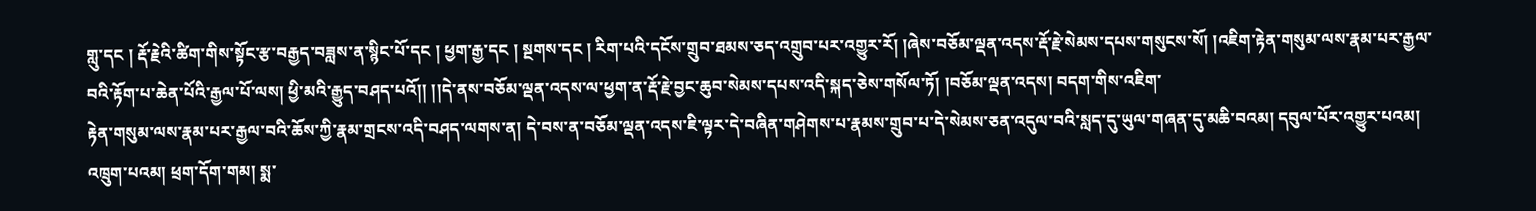གླུ་དང ། རྡོ་རྗེའི་ཚིག་གིས་སྟོང་རྩ་བརྒྱད་བཟླས་ན་སྙིང་པོ་དང ། ཕྱག་རྒྱ་དང ། སྔགས་དང ། རིག་པའི་དངོས་གྲུབ་ཐམས་ཅད་འགྲུབ་པར་འགྱུར་རོ། །ཞེས་བཅོམ་ལྡན་འདས་རྡོ་རྗེ་སེམས་དཔས་གསུངས་སོ། །འཇིག་རྟེན་གསུམ་ལས་རྣམ་པར་རྒྱལ་བའི་རྟོག་པ་ཆེན་པོའི་རྒྱལ་པོ་ལས། ཕྱི་མའི་རྒྱུད་བཤད་པའོ།། །།དེ་ནས་བཅོམ་ལྡན་འདས་ལ་ཕྱག་ན་རྡོ་རྗེ་བྱང་ཆུབ་སེམས་དཔས་འདི་སྐད་ཅེས་གསོལ་ཏོ། །བཅོམ་ལྡན་འདས། བདག་གིས་འཇིག་
རྟེན་གསུམ་ལས་རྣམ་པར་རྒྱལ་བའི་ཆོས་ཀྱི་རྣམ་གྲངས་འདི་བཤད་ལགས་ན། དེ་བས་ན་བཅོམ་ལྡན་འདས་ཇི་ལྟར་དེ་བཞིན་གཤེགས་པ་རྣམས་གྲུབ་པ་དེ་སེམས་ཅན་འདུལ་བའི་སླད་དུ་ཡུལ་གཞན་དུ་མཆི་བའམ། དབུལ་པོར་འགྱུར་པའམ། འཁྲུག་པའམ། ཕྲག་དོག་གམ། སྨ་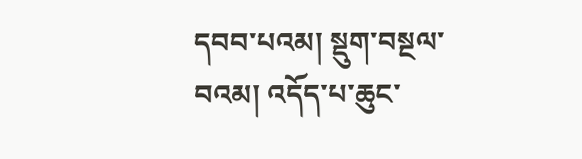དབབ་པའམ། སྡུག་བསྔལ་བའམ། འདོད་པ་ཆུང་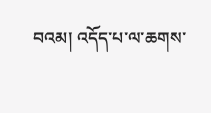བའམ། འདོད་པ་ལ་ཆགས་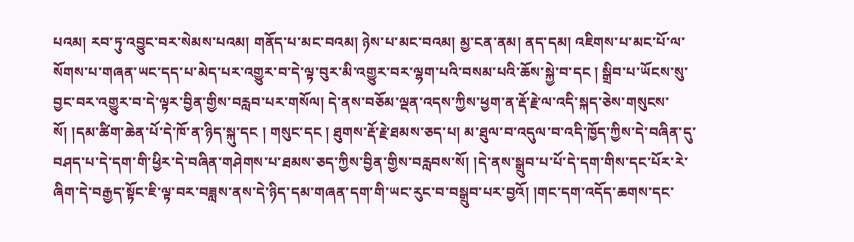པའམ། རབ་ཏུ་འབྱུང་བར་སེམས་པའམ། གནོད་པ་མང་བའམ། ཉེས་པ་མང་བའམ། མྱ་ངན་ནམ། ནད་དམ། འཇིགས་པ་མང་པོ་ལ་སོགས་པ་གཞན་ཡང་དད་པ་མེད་པར་འགྱུར་བ་དེ་ལྟ་བུར་མི་འགྱུར་བར་ལྷག་པའི་བསམ་པའི་ཆོས་སྐྱེ་བ་དང ། སྒྲིབ་པ་ཡོངས་སུ་བྱང་བར་འགྱུར་བ་དེ་ལྟར་བྱིན་གྱིས་བརླབ་པར་གསོལ། དེ་ནས་བཅོམ་ལྡན་འདས་ཀྱིས་ཕྱག་ན་རྡོ་རྗེ་ལ་འདི་སྐད་ཅེས་གསུངས་སོ། །དམ་ཚིག་ཆེན་པོ་དེ་ཁོ་ན་ཉིད་སྐུ་དང ། གསུང་དང ། ཐུགས་རྡོ་རྗེ་ཐམས་ཅད་པ། མ་ཐུལ་བ་འདུལ་བ་འདི་ཁྱོད་ཀྱིས་དེ་བཞིན་དུ་བཤད་པ་དེ་དག་གི་ཕྱིར་དེ་བཞིན་གཤེགས་པ་ཐམས་ཅད་ཀྱིས་བྱིན་གྱིས་བརླབས་སོ། །དེ་ནས་སྒྲུབ་པ་པོ་དེ་དག་གིས་དང་པོར་རེ་ཞིག་དེ་བརྒྱད་སྟོང་ཇི་ལྟ་བར་བཟླས་ནས་དེ་ཉིད་དམ་གཞན་དག་གི་ཡང་རུང་བ་བསྒྲུབ་པར་བྱའོ། །གང་དག་འདོད་ཆགས་དང་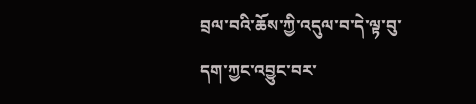བྲལ་བའི་ཆོས་ཀྱི་འདུལ་བ་དེ་ལྟ་བུ་དག་ཀྱང་འབྱུང་བར་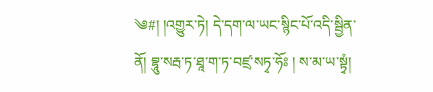༄#། །འགྱུར་ཏེ། དེ་དག་ལ་ཡང་སྙིང་པོ་འདི་སྦྱིན་ནོ། བྷཱུ་སརྦ་ཏ་ཐཱ་ག་ཏ་བཛྲ་སཏྭ་ཧོཿ ། ས་མ་ཡ་སྟྭཾ།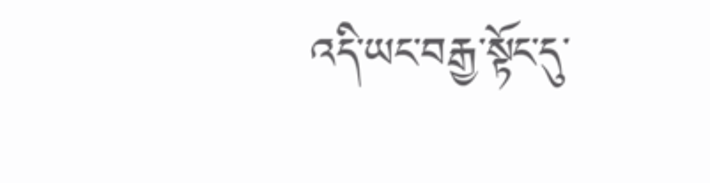འདི་ཡང་བརྒྱ་སྟོང་དུ་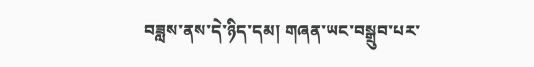བཟླས་ནས་དེ་ཉིད་དམ། གཞན་ཡང་བསྒྲུབ་པར་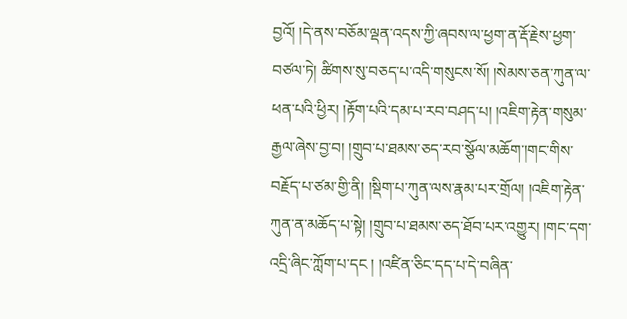བྱའོ། །དེ་ནས་བཅོམ་ལྡན་འདས་ཀྱི་ཞབས་ལ་ཕྱག་ན་རྡོ་རྗེས་ཕྱག་བཙལ་ཏེ། ཚིགས་སུ་བཅད་པ་འདི་གསུངས་སོ། །སེམས་ཅན་ཀུན་ལ་ཕན་པའི་ཕྱིར། །རྟོག་པའི་དམ་པ་རབ་བཤད་པ། །འཇིག་རྟེན་གསུམ་རྒྱལ་ཞེས་བྱ་བ། །གྲུབ་པ་ཐམས་ཅད་རབ་སྩོལ་མཆོག་།གང་གིས་བརྗོད་པ་ཙམ་གྱི་ནི། །སྡིག་པ་ཀུན་ལས་རྣམ་པར་གྲོལ། །འཇིག་རྟེན་ཀུན་ན་མཆོད་པ་སྟེ། །གྲུབ་པ་ཐམས་ཅད་ཐོབ་པར་འགྱུར། །གང་དག་འདྲི་ཞིང་ཀློག་པ་དང ། །འཛིན་ཅིང་དད་པ་དེ་བཞིན་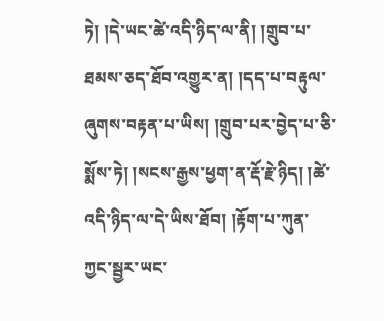ཏེ། །དེ་ཡང་ཚེ་འདི་ཉིད་ལ་ནི། །གྲུབ་པ་ཐམས་ཅད་ཐོབ་འགྱུར་ན། །དད་པ་བརྟུལ་ཞུགས་བརྟན་པ་ཡིས། །གྲུབ་པར་བྱེད་པ་ཅི་སྨོས་ཏེ། །སངས་རྒྱས་ཕྱག་ན་རྡོ་རྗེ་ཉིད། །ཚེ་འདི་ཉིད་ལ་དེ་ཡིས་ཐོབ། །རྟོག་པ་ཀུན་ཀྱང་སྦྱར་ཡང་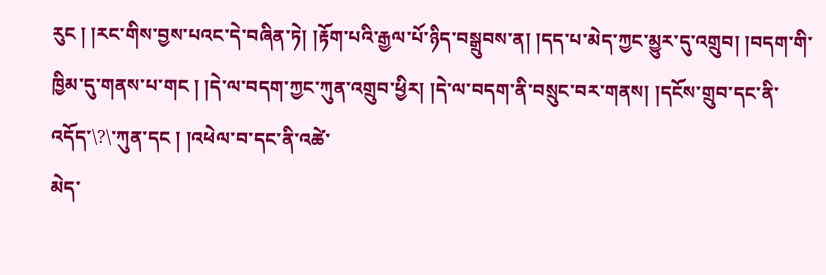རུང ། །རང་གིས་བྱས་པའང་དེ་བཞིན་ཏེ། །རྟོག་པའི་རྒྱལ་པོ་ཉིད་བསྒྲུབས་ན། །དད་པ་མེད་ཀྱང་མྱུར་དུ་འགྲུབ། །བདག་གི་ཁྱིམ་དུ་གནས་པ་གང ། །དེ་ལ་བདག་ཀྱང་ཀུན་འགྲུབ་ཕྱིར། །དེ་ལ་བདག་ནི་བསྲུང་བར་གནས། །དངོས་གྲུབ་དང་ནི་འདོད་\?\་ཀུན་དང ། །འཕེལ་བ་དང་ནི་འཚེ་
མེད་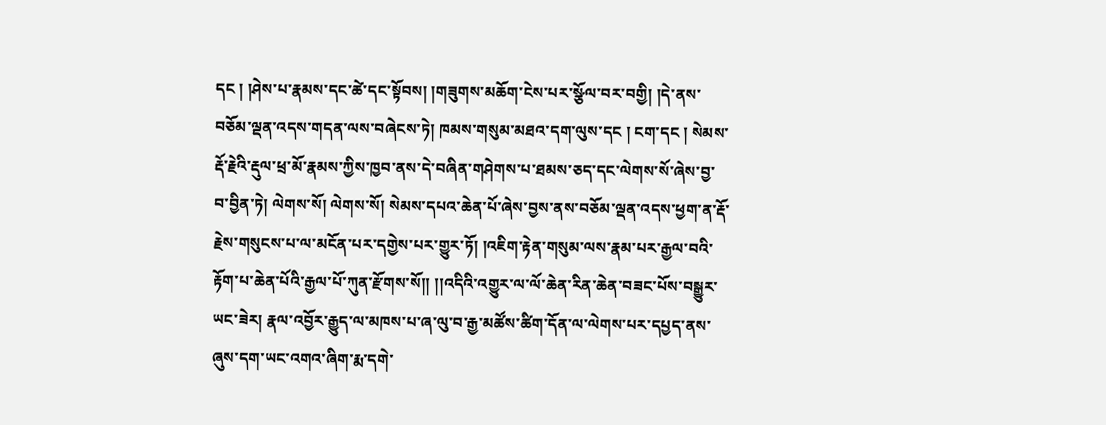དང ། །ཤེས་པ་རྣམས་དང་ཚེ་དང་སྟོབས། །གཟུགས་མཆོག་ངེས་པར་སྩོལ་བར་བགྱི། །དེ་ནས་བཅོམ་ལྡན་འདས་གདན་ལས་བཞེངས་ཏེ། ཁམས་གསུམ་མཐའ་དག་ལུས་དང ། ངག་དང ། སེམས་རྡོ་རྗེའི་རྡུལ་ཕྲ་མོ་རྣམས་ཀྱིས་ཁྱབ་ནས་དེ་བཞིན་གཤེགས་པ་ཐམས་ཅད་དང་ལེགས་སོ་ཞེས་བྱ་བ་བྱིན་ཏེ། ལེགས་སོ། ལེགས་སོ། སེམས་དཔའ་ཆེན་པོ་ཞེས་བྱས་ནས་བཅོམ་ལྡན་འདས་ཕྱག་ན་རྡོ་རྗེས་གསུངས་པ་ལ་མངོན་པར་དགྱེས་པར་གྱུར་ཏོ། །འཇིག་རྟེན་གསུམ་ལས་རྣམ་པར་རྒྱལ་བའི་རྟོག་པ་ཆེན་པོའི་རྒྱལ་པོ་ཀུན་རྫོགས་སོ།། །།འདིའི་འགྱུར་ལ་ལོ་ཆེན་རིན་ཆེན་བཟང་པོས་བསྒྱུར་ཡང་ཟེར། རྣལ་འབྱོར་རྒྱུད་ལ་མཁས་པ་ཞ་ལུ་བ་རྒྱ་མཚོས་ཚིག་དོན་ལ་ལེགས་པར་དཔྱད་ནས་ཞུས་དག་ཡང་འགའ་ཞིག་རྨ་དགེ་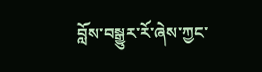བློས་བསྒྱུར་རོ་ཞེས་ཀྱང་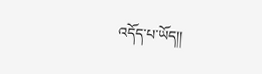འདོད་པ་ཡོད།།